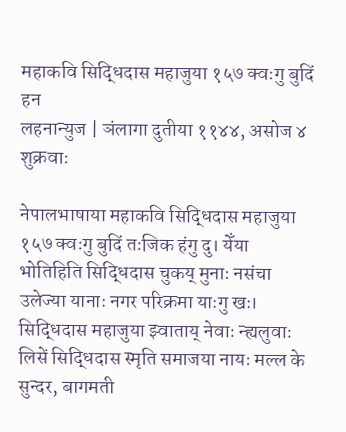महाकवि सिद्धिदास महाजुया १५७ क्वःगु बुदिं हन
लहनान्युज | ञंलागा दुतीया ११४४, असोज ४ शुक्रवाः

नेपालभाषाया महाकवि सिद्धिदास महाजुया १५७ क्वःगु बुदिं तःजिक हंगु दु। येँया भोतिहिति सिद्धिदास चुकय् मुनाः नसंचा उलेज्या यानाः नगर परिक्रमा याःगु खः।
सिद्धिदास महाजुया झ्वाताय् नेवाः न्ह्यलुवाः लिसें सिद्धिदास स्मृति समाजया नायः मल्ल के सुन्दर, बागमती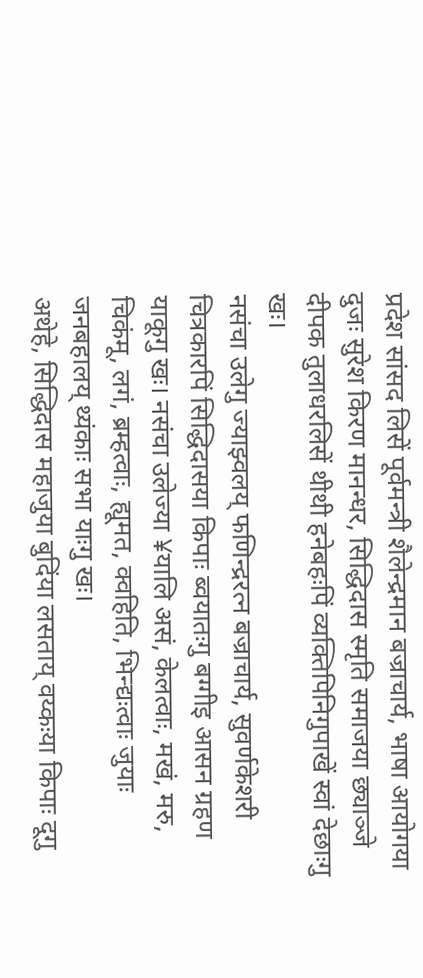प्रदेश सांसद लिसें पूर्वमन्त्री शैलेन्द्रमान बज्राचार्य, भाषा आयोगया दुजः सुरेश किरण मानन्धर, सिद्धिदास स्मृति समाजया छ्याञ्जे दीपक तुलाधरलिसें थीथी हनेबहःपिं व्यक्तिपिनिगुपाखें स्वां देछाःगु खः।
नसंचा उलेगु ज्याझ्वलय् फणिन्द्ररत्न बज्राचार्य, सुवर्णकेशरी चित्रकारपिं सिद्धिदासया किपाः ब्वयातःगु बग्गीइ आसन ग्रहण याकूगु खः। नसंचा उलेज्या ¥यालि असं, केलत्वाः, मखं, मरु, चिकंमू, लगं, ब्रम्हत्वाः, ह्यूमत, क्वहिति, भिन्द्यःत्वाः जुयाः जनबहालय् थ्यंकाः सभा याःगु खः।
अथेहे, सिद्धिदास महाजुया बुदिंया लसताय् वय्कःया किपाः दूगु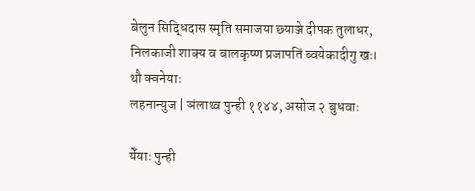बेलुन सिद्धिदास स्मृति समाजया छ्याञ्जे दीपक तुलाधर, निलकाजी शाक्य व बालकृष्ण प्रजापतिं ब्वयेकादीगु खः।
थौ क्वनेयाः
लहनान्युज | ञंलाथ्व पुन्ही ११४४, असोज २ बुधवाः

येँयाः पुन्ही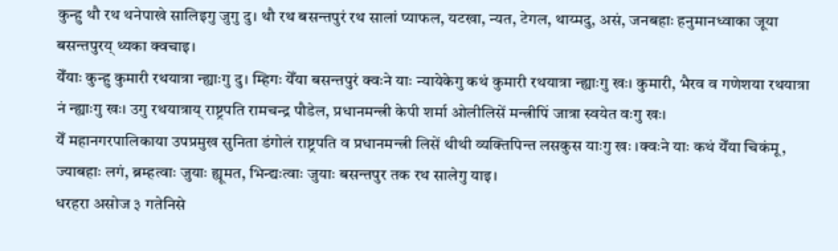कुन्हु थौ रथ थनेपाखे सालिइगु जुगु दु। थौ रथ बसन्तपुरं रथ सालां प्याफल, यटखा, न्यत, टेगल, थाय्मदु, असं, जनबहाः हनुमानध्वाका जूया बसन्तपुरय् थ्यका क्वचाइ।
येँयाः कुन्हु कुमारी रथयात्रा न्ह्याःगु दु। म्हिगः येँया बसन्तपुरं क्वःने याः न्यायेकेगु कथं कुमारी रथयात्रा न्ह्याःगु खः। कुमारी, भैरव व गणेशया रथयात्रा नं न्ह्याःगु खः। उगु रथयात्राय् राष्ट्रपति रामचन्द्र पौडेल, प्रधानमन्त्री केपी शर्मा ओलीलिसें मन्त्रीपिं जात्रा स्वयेत वःगु खः।
येँ महानगरपालिकाया उपप्रमुख सुनिता डंगोलं राष्ट्रपति व प्रधानमन्त्री लिसें थीथी व्यक्तिपिन्त लसकुस याःगु खः ।क्वःने याः कथं येँया चिकंमू, ज्याबहाः लगं, ब्रम्हत्वाः जुयाः ह्यूमत, भिन्द्यःत्वाः जुयाः बसन्तपुर तक रथ सालेगु याइ।
धरहरा असोज ३ गतेनिसे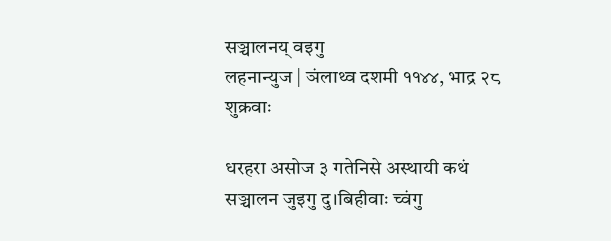सञ्चालनय् वइगु
लहनान्युज | ञंलाथ्व दशमी ११४४, भाद्र २८ शुक्रवाः

धरहरा असोज ३ गतेनिसे अस्थायी कथं सञ्चालन जुइगु दु।बिहीवाः च्वंगु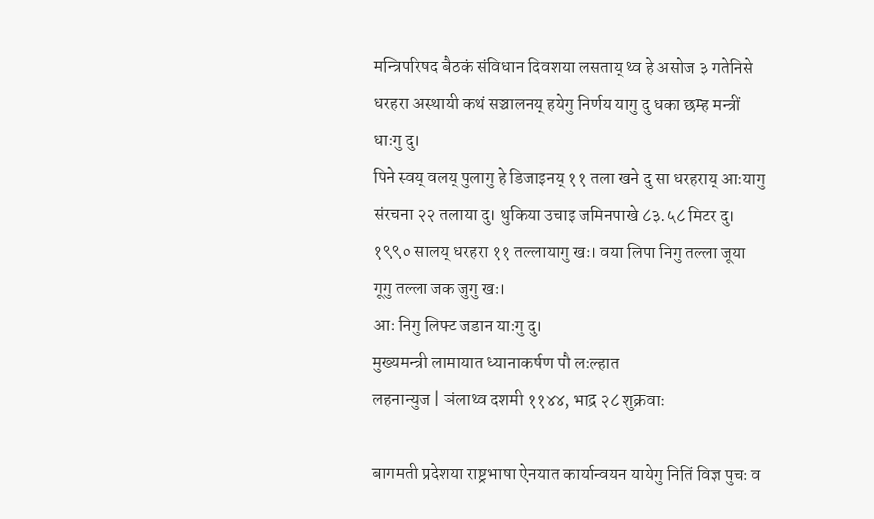मन्त्रिपरिषद बैठकं संविधान दिवशया लसताय् थ्व हे असोज ३ गतेनिसे धरहरा अस्थायी कथं सञ्चालनय् हयेगु निर्णय यागु दु धका छम्ह मन्त्रीं धाःगु दु।
पिने स्वय् वलय् पुलागु हे डिजाइनय् ११ तला खने दु सा धरहराय् आःयागु संरचना २२ तलाया दु। थुकिया उचाइ जमिनपाखे ८३.५८ मिटर दु। १९९० सालय् धरहरा ११ तल्लायागु खः। वया लिपा निगु तल्ला जूया गूगु तल्ला जक जुगु खः।
आः निगु लिफ्ट जडान याःगु दु।
मुख्यमन्त्री लामायात ध्यानाकर्षण पौ लःल्हात
लहनान्युज | ञंलाथ्व दशमी ११४४, भाद्र २८ शुक्रवाः

बागमती प्रदेशया राष्ट्रभाषा ऐनयात कार्यान्वयन यायेगु नितिं विज्ञ पुचः व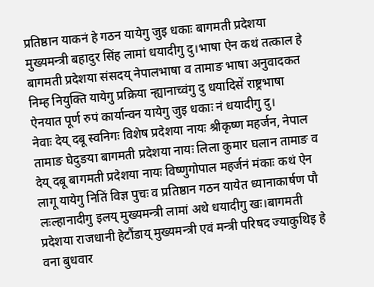प्रतिष्ठान याकनं हे गठन यायेगु जुइ धकाः बागमती प्रदेशया मुख्यमन्त्री बहादुर सिंह लामां धयादीगु दु।भाषा ऐन कथं तत्काल हे बागमती प्रदेशया संसदय् नेपालभाषा व तामाङ भाषा अनुवादकत निम्ह नियुक्ति यायेगु प्रक्रिया न्ह्यानाच्वंगु दु धयादिसें राष्ट्रभाषा ऐनयात पूर्ण रुपं कार्यान्वन यायेगु जुइ धकाः नं धयादीगु दु।
नेवाः देय् दबू स्वनिगः विशेष प्रदेशया नायः श्रीकृष्ण महर्जन, नेपाल तामाङ घेदुङया बागमती प्रदेशया नायः लिला कुमार घलान तामाङ व देय् दबू बागमती प्रदेशया नायः विष्णुगोपाल महर्जनं मंकाः कथं ऐन लागू यायेगु नितिं विज्ञ पुचः व प्रतिष्ठान गठन यायेत ध्यानाकार्षण पौ लःल्हानादीगु इलय् मुख्यमन्त्री लामां अथे धयादीगु खः।बागमती प्रदेशया राजधानी हेटौंडाय् मुख्यमन्त्री एवं मन्त्री परिषद ज्याकुथिइ हे वना बुधवार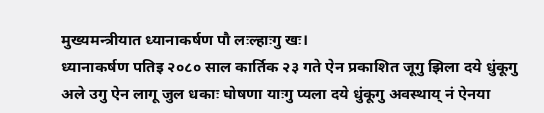मुख्यमन्त्रीयात ध्यानाकर्षण पौ लःल्हाःगु खः।
ध्यानाकर्षण पतिइ २०८० साल कार्तिक २३ गते ऐन प्रकाशित जूगु झिला दये धुंकूगु अले उगु ऐन लागू जुल धकाः घोषणा याःगु प्यला दये धुंकूगु अवस्थाय् नं ऐनया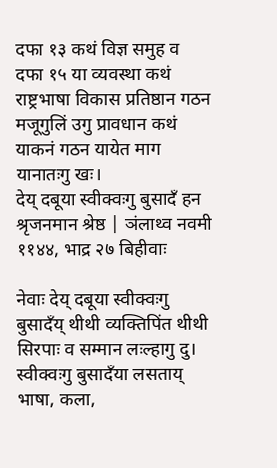दफा १३ कथं विज्ञ समुह व दफा १५ या व्यवस्था कथं राष्ट्रभाषा विकास प्रतिष्ठान गठन मजूगुलिं उगु प्रावधान कथं याकनं गठन यायेत माग यानातःगु खः।
देय् दबूया स्वीक्वःगु बुसादँ हन
श्रृजनमान श्रेष्ठ | ञंलाथ्व नवमी ११४४, भाद्र २७ बिहीवाः

नेवाः देय् दबूया स्वीक्वःगु बुसादँय् थीथी व्यक्तिपिंत थीथी सिरपाः व सम्मान लःल्हागु दु।
स्वीक्वःगु बुसादँया लसताय् भाषा, कला,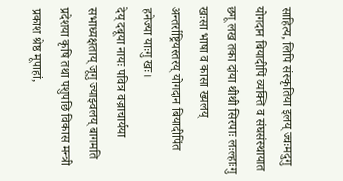साहित्य, लिपि संस्कृतिया इलय् ज्वःमदुगु योगदान बियादीपिं व्यक्ति व संघसंस्थायात छगू लख तका दांया थीथी सिरपाः लःल्हाःगु खःसा भाषा व कासा ख्यलय् अन्तर्राष्ट्रियस्तरय् योगदान बियादीपिंत हनेज्या याःगु खः।
देय् दबूया नायः पवित्र वज्राचार्यया सभाध्यक्षताय् जूगु ज्याझ्वलय् बागमति प्रदेशया कृषि तथा पशुपछि विकास मन्त्री प्रकाश श्रेष्ठ मूपाहां,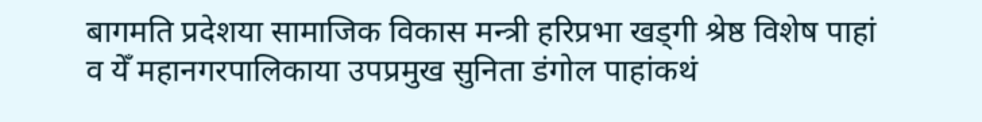बागमति प्रदेशया सामाजिक विकास मन्त्री हरिप्रभा खड्गी श्रेष्ठ विशेष पाहां व येँ महानगरपालिकाया उपप्रमुख सुनिता डंगोल पाहांकथं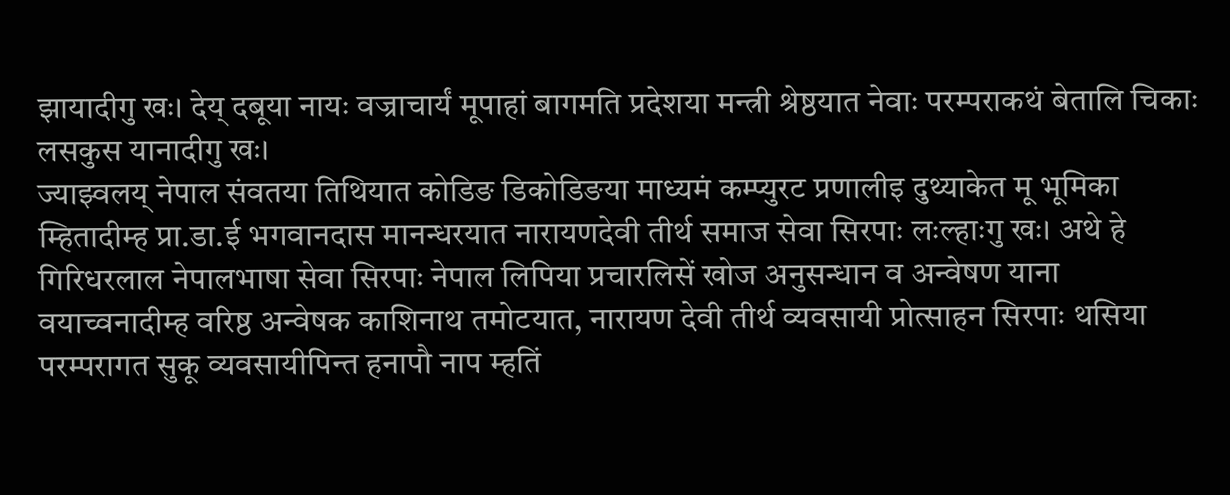झायादीगु खः। देय् दबूया नायः वज्राचार्यं मूपाहां बागमति प्रदेशया मन्त्री श्रेष्ठयात नेवाः परम्पराकथं बेतालि चिकाः लसकुस यानादीगु खः।
ज्याझ्वलय् नेपाल संवतया तिथियात कोडिङ डिकोडिङया माध्यमं कम्प्युरट प्रणालीइ दुथ्याकेत मू भूमिका म्हितादीम्ह प्रा.डा.ई भगवानदास मानन्धरयात नारायणदेवी तीर्थ समाज सेवा सिरपाः लःल्हाःगु खः। अथे हे गिरिधरलाल नेपालभाषा सेवा सिरपाः नेपाल लिपिया प्रचारलिसें खोज अनुसन्धान व अन्वेषण याना वयाच्वनादीम्ह वरिष्ठ अन्वेषक काशिनाथ तमोटयात, नारायण देवी तीर्थ व्यवसायी प्रोत्साहन सिरपाः थसिया परम्परागत सुकू व्यवसायीपिन्त हनापौ नाप म्हतिं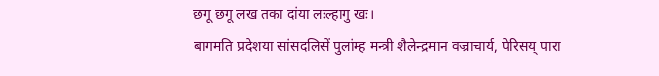छगू छगू लख तका दांया लःल्हागु खः।
बागमति प्रदेशया सांसदलिसें पुलांम्ह मन्त्री शैलेन्द्रमान वज्राचार्य, पेरिसय् पारा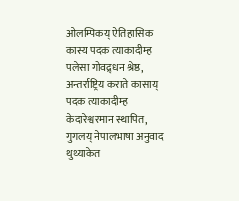ओलम्पिकय् ऐतिहासिक कास्य पदक त्याकादीम्ह पलेसा गोवद्र्धन श्रेष्ठ, अन्तर्राष्ट्रिय कराते कासाय् पदक त्याकादीम्ह केदारेश्वरमान स्थापित, गुगलय् नेपालभाषा अनुवाद थुथ्याकेत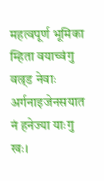महत्वपूर्ण भूमिका म्हिता वयाच्वंगु वल्र्ड नेवाः अर्गनाइजेनसयात नं हनेज्या याःगु खः।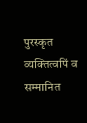पुरस्कृत व्यक्तित्वपिं व सम्मानित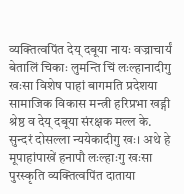व्यक्तित्वपिंत देय् दबूया नायः वज्राचार्यं बेतालिं चिकाः लुमन्ति चिं लःल्हानादीगु खःसा विशेष पाहां बागमति प्रदेशया सामाजिक विकास मन्त्री हरिप्रभा खड्गी श्रेष्ठ व देय् दबूया संरक्षक मल्ल के. सुन्दरं दोसल्ला न्ययेकादीगु खः। अथे हे मूपाहांपाखें हनापौ लःल्हाःगु खःसा पुरस्कृति व्यक्तित्वपिंत दाताया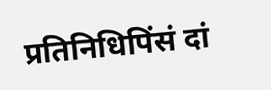प्रतिनिधिपिंसं दां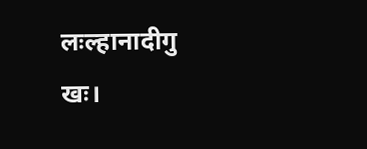लःल्हानादीगु खः।